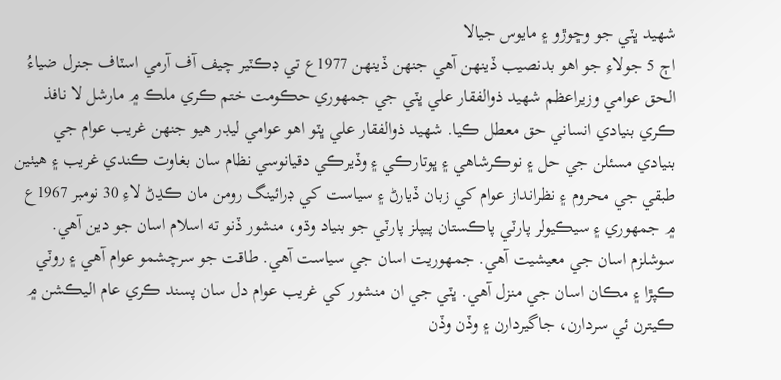شھيد ڀٽي جو وڇوڙو ۽ مايوس جيالا
اڄ 5 جولاءِ جو اھو بدنصيب ڏينهن آهي جنهن ڏينهن 1977ع تي ڊڪٽير چيف آف آرمي اسٽاف جنرل ضياءُ الحق عوامي وزيراعظم شھيد ذوالفقار علي ڀٽي جي جمھوري حڪومت ختم ڪري ملڪ ۾ مارشل لا نافذ ڪري بنيادي انساني حق معطل ڪيا. شھيد ذوالفقار علي ڀٽو اھو عوامي ليڊر ھيو جنهن غريب عوام جي بنيادي مسئلن جي حل ۽ نوڪرشاھي ۽ ڀوتارڪي ۽ وڏيرڪي دقيانوسي نظام سان بغاوت ڪندي غريب ۽ ھيٺين طبقي جي محروم ۽ نظرانداز عوام کي زبان ڏيارڻ ۽ سياست کي ڊرائينگ رومن مان ڪڍڻ لاءِ 30 نومبر 1967ع ۾ جمھوري ۽ سيڪيولر پارٽي پاڪستان پيپلز پارٽي جو بنياد وڌو، منشور ڏنو ته اسلام اسان جو دين آهي. سوشلزم اسان جي معيشيت آھي. جمھوريت اسان جي سياست آهي. طاقت جو سرچشمو عوام آهي ۽ روٽي ڪپڙا ۽ مڪان اسان جي منزل آهي. ڀٽي جي ان منشور کي غريب عوام دل سان پسند ڪري عام اليڪشن ۾ ڪيترن ئي سردارن، جاگيردارن ۽ وڏن وڏن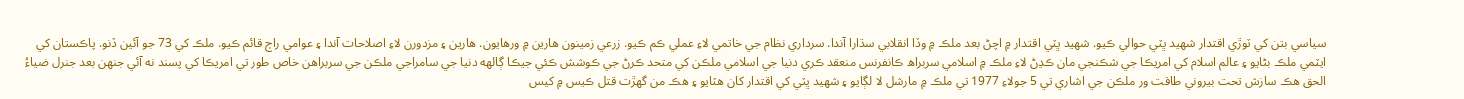سياسي بتن کي ٽوڙي اقتدار شھيد ڀٽي حوالي ڪيو. شھيد ڀٽي اقتدار ۾ اچڻ بعد ملڪ ۾ وڏا انقلابي سڌارا آندا. سرداري نظام جي خاتمي لاءِ عملي ڪم ڪيو. زرعي زمينون ھارين ۾ ورھايون. ھارين ۽ مزدورن لاءِ اصلاحات آندا ۽ عوامي راڄ قائم ڪيو. ملڪ کي 73 جو آئين ڏنو. پاڪستان کي ايٽمي ملڪ بڻايو ۽ عالم اسلام کي امريڪا جي شڪنجي مان ڪڍڻ لاءِ ملڪ ۾ اسلامي سربراھ ڪانفرنس منعقد ڪري دنيا جي اسلامي ملڪن کي متحد ڪرڻ جي ڪوشش ڪئي جيڪا ڳالهه دنيا جي سامراجي ملڪن جي سربراھن خاص طور تي امريڪا کي پسند نه آئي جنهن بعد جنرل ضياءُ الحق ھڪ سازش تحت بيروني طاقت ور ملڪن جي اشاري تي 5 جولاءِ 1977 تي ملڪ ۾ مارشل لا لڳايو ۽ شھيد ڀٽي کي اقتدار کان ھٽايو ۽ ھڪ من گھڙت قتل ڪيس ۾ کيس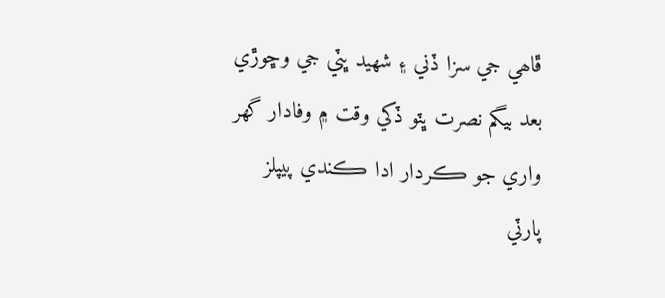ڦاھي جي سزا ڏني ۽ شھيد ڀٽي جي وڇوڙي بعد بيگم نصرت ڀٽو ڏکي وقت ۾ وفادار گهر واري جو ڪردار ادا ڪندي پيپلز پارٽي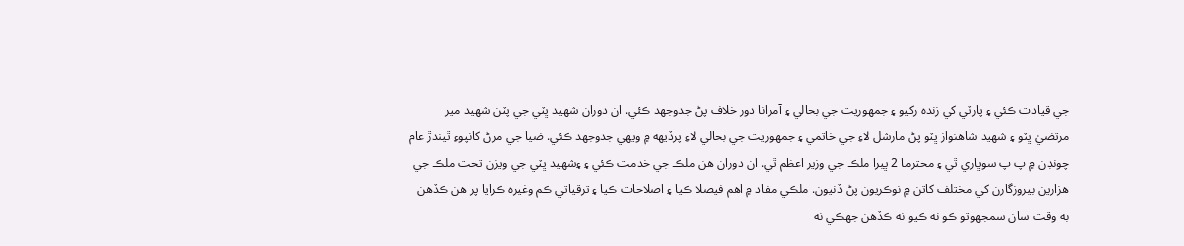جي قيادت ڪئي ۽ پارٽي کي زنده رکيو ۽ جمھوريت جي بحالي ۽ آمرانا دور خلاف پڻ جدوجھد ڪئي. ان دوران شھيد ڀٽي جي پٽن شھيد مير مرتضيٰ ڀٽو ۽ شھيد شاھنواز ڀٽو پڻ مارشل لاءِ جي خاتمي ۽ جمھوريت جي بحالي لاءِ پرڏيھه ۾ ويھي جدوجھد ڪئي. ضيا جي مرڻ کانپوءِ ٿيندڙ عام چونڊن ۾ پ پ سوڀاري ٿي ۽ محترما 2 ڀيرا ملڪ جي وزير اعظم ٿي. ان دوران ھن ملڪ جي خدمت ڪئي ۽ ۽شھيد ڀٽي جي ويزن تحت ملڪ جي ھزارين بيروزگارن کي مختلف کاتن ۾ نوڪريون پڻ ڏنيون. ملڪي مفاد ۾ اھم فيصلا ڪيا ۽ اصلاحات ڪيا ۽ ترقياتي ڪم وغيره ڪرايا پر ھن ڪڏهن به وقت سان سمجھوتو ڪو نه ڪيو نه ڪڏهن جھڪي نه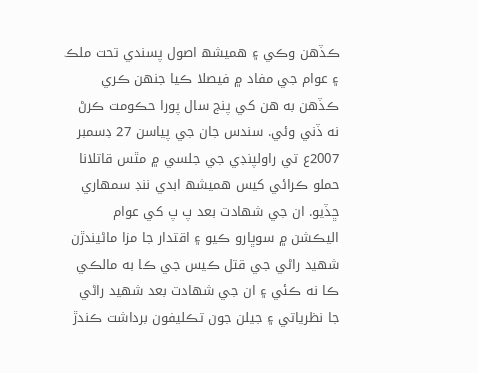ڪڏهن وڪي ۽ ھميشھ اصول پسندي تحت ملڪ ۽ عوام جي مفاد ۾ فيصلا ڪيا جنهن ڪري ڪڏهن به ھن کي پنج سال پورا حڪومت ڪرڻ نه ڏني وئي. سندس جان جي پياسن 27 ڊسمبر 2007ع تي راولپنڊي جي جلسي ۾ مٿس قاتلانا حملو ڪرائي کيس ھميشھ ابدي ننڊ سمھاري ڇڏيو. ان جي شھادت بعد پ پ کي عوام اليڪشن ۾ سوڀارو ڪيو ۽ اقتدار جا مزا ماڻيندڙن شھيد راڻي جي قتل ڪيس جي ڪا به مالڪي ڪا نه ڪئي ۽ ان جي شھادت بعد شھيد راڻي جا نظرياتي ۽ جيلن جون تڪليفون برداشت ڪندڙ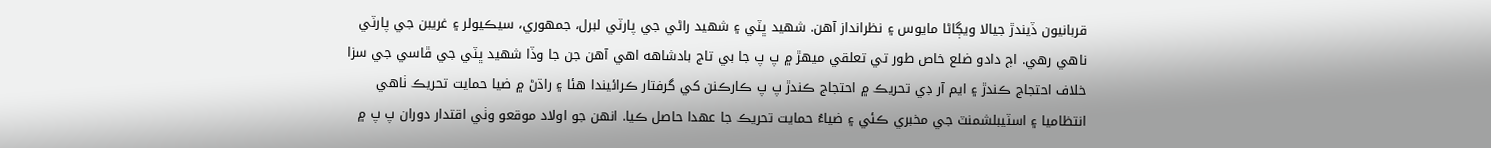قربانيون ڏيندڙ جيالا ويڳاڻا مايوس ۽ نظرانداز آهن. شھيد ڀٽي ۽ شھيد راڻي جي پارٽي لبرل، جمھوري، سيڪيولر ۽ غريبن جي پارٽي ناھي رھي. اڄ دادو ضلع خاص طور تي تعلقي ميھڙ ۾ پ پ جا بي تاج بادشاهه اھي آهن جن جا وڏا شھيد ڀٽي جي ڦاسي جي سزا خلاف احتجاج ڪندڙ ۽ ايم آر ڊي تحريڪ ۾ احتجاج ڪندڙ پ پ ڪارڪنن کي گرفتار ڪرائيندا ھئا ۽ راڌڻ ۾ ضيا حمايت تحريڪ ٺاھي انتظاميا ۽ اسٽيبلشمنٽ جي مخبري ڪئي ۽ ضياءُ حمايت تحريڪ جا عھدا حاصل ڪيا. انهن جو اولاد موقعو وٺي اقتدار دوران پ پ ۾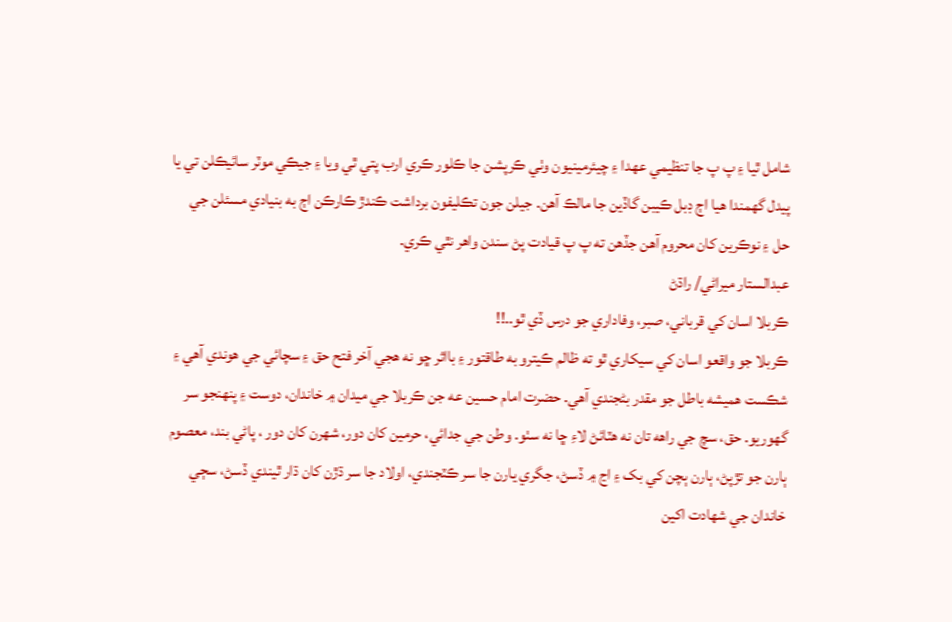شامل ٿيا ۽ پ پ جا تنظيمي عھدا ۽ چيئرمينيون وٺي ڪرپشن جا ڪلور ڪري ارب پتي ٿي ويا ۽ جيڪي موٽر سائيڪلن تي يا پيدل گھمندا ھيا اڄ ڊبل ڪيبن گاڏين جا مالڪ آهن. جيلن جون تڪليفون برداشت ڪندڙ ڪارڪن اڄ به بنيادي مسئلن جي حل ۽ نوڪرين کان محروم آهن جڏھن ته پ پ قيادت پڻ سندن واھر نٿي ڪري.
عبدالستار ميراڻي/ راڌڻ
ڪربلا اسان کي قرباني، صبر، وفاداري جو درس ڏي ٿو..!!
ڪربلا جو واقعو اسان کي سيکاري ٿو ته ظالم ڪيترو به طاقتور ۽ بااثر ڇو نه هجي آخر فتح حق ۽ سچائي جي هوندي آهي ۽ شڪست هميشه باطل جو مقدر بڻجندي آهي. حضرت امام حسين عه جن ڪربلا جي ميدان ۾ خاندان، دوست ۽ پنهنجو سر گھوريو. حق، سچ جي راهه تان نه هٽائڻ لاءِ ڇا نه سٺو. وطن جي جدائي، حرمين کان دور، شهرن کان دور ، پاڻي بند، معصوم ٻارن جو تڙپڻ، ٻارن ٻچن کي بک ۽ اڃ ۾ ڏسڻ، جگري يارن جا سر ڪٽجندي، اولاد جا سر ڌڙن کان ڌار ٿيندي ڏسڻ، سڄي خاندان جي شهادت اکين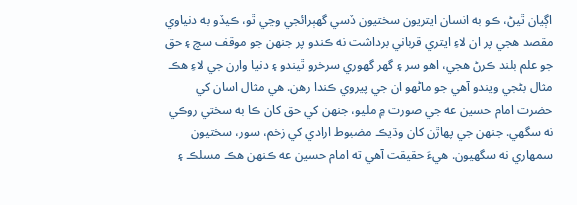اڳيان ٿيڻ، ڪو به انسان ايتريون سختيون ڏسي گھٻرائجي وڃي ٿو، ڪيڏو به دنياوي مقصد هجي پر ان لاءِ ايتري قرباني برداشت نه ڪندو پر جنهن جو موقف سچ ۽ حق جو علم بلند ڪرڻ هجي، اهو سر ۽ گھر گھوري سرخرو ٿيندو ۽ دنيا وارن جي لاءِ هڪ مثال بڻجي ويندو آهي جو ماڻهو ان جي پيروي ڪندا رهن. هي مثال اسان کي حضرت امام حسين عه جي صورت ۾ مليو، جنهن کي حق کان ڪا به سختي روڪي نه سگهي. جنهن جي پهاڙن کان وڌيڪ مضبوط ارادي کي زخم، سور، سختيون سمهاري نه سگهيون. هيءَ حقيقت آهي ته امام حسين عه ڪنهن هڪ مسلڪ ۽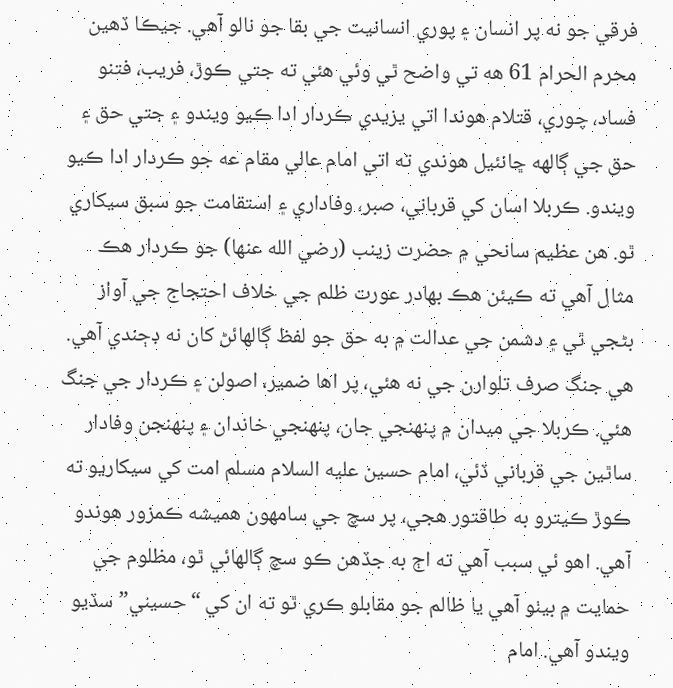فرقي جو نه پر انسان ۽ پوري انسانيت جي بقا جو نالو آهي. جيڪا ڏهين محرم الحرام 61 هه تي واضح ٿي وئي هئي ته جتي ڪوڙ، فريب، فتنو فساد، چوري، قتلام هوندا اتي يزيدي ڪردار ادا ڪيو ويندو ۽ جتي حق ۽ حق جي ڳالهه ڇانئيل هوندي ته اتي امام عالي مقام عه جو ڪردار ادا ڪيو ويندو. ڪربلا اسان کي قرباني، صبر، وفاداري ۽ استقامت جو سبق سيکاري ٿو. هن عظيم سانحي ۾ حضرت زينب (رضي الله عنها) جو ڪردار هڪ مثال آهي ته ڪيئن هڪ بهادر عورت ظلم جي خلاف احتجاج جي آواز بڻجي ٿي ۽ دشمن جي عدالت ۾ به حق جو لفظ ڳالهائڻ کان نه ڊڄندي آهي. هي جنگ صرف تلوارن جي نه هئي، پر اها ضمير، اصولن ۽ ڪردار جي جنگ هئي. ڪربلا جي ميدان ۾ پنهنجي جان، پنهنجي خاندان ۽ پنهنجن وفادار ساٿين جي قرباني ڏئي، امام حسين عليه السلام مسلم امت کي سيکاريو ته ڪوڙ ڪيترو به طاقتور هجي، پر سچ جي سامهون هميشه ڪمزور هوندو آهي. اهو ئي سبب آهي ته اڄ به جڏهن ڪو سچ ڳالهائي ٿو، مظلوم جي حمايت ۾ بيٺو آهي يا ظالم جو مقابلو ڪري ٿو ته ان کي “حسيني” سڏيو ويندو آهي. امام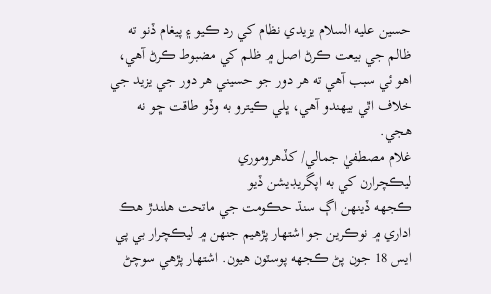حسين عليه السلام يزيدي نظام کي رد ڪيو ۽ پيغام ڏنو ته ظالم جي بيعت ڪرڻ اصل ۾ ظلم کي مضبوط ڪرڻ آهي، اهو ئي سبب آهي ته هر دور جو حسيني هر دور جي يزيد جي خلاف اٿي بيهندو آهي، ڀلي ڪيترو به وڏو طاقت ڇو نه هجي.
غلام مصطفيٰ جمالي/ کڏهروموري
ليڪچرارن کي به اپگريڊيشن ڏيو
ڪجهه ڏينھن اڳ سنڌ حڪومت جي ماتحت ھلندڙ ھڪ اداري ۾ نوڪرين جو اشتھار پڙھيم جنھن ۾ ليڪچرار بي پي ايس 18 جون پڻ ڪجهه پوسٽون ھيون. اشتھار پڙھي سوچڻ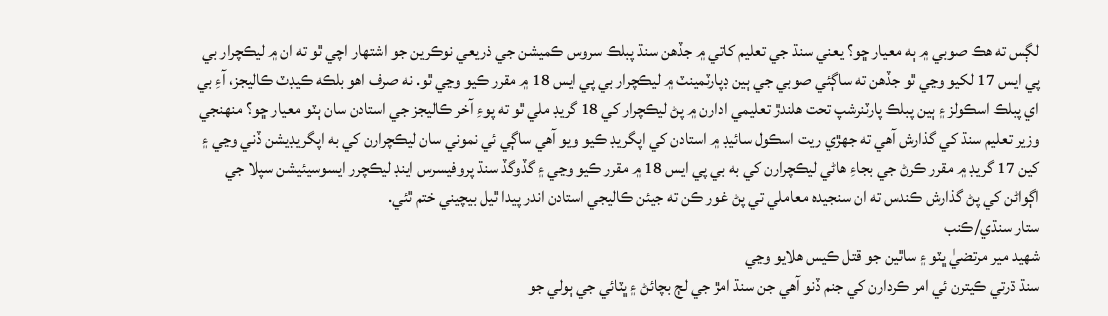لڳس ته ھڪ صوبي ۾ ٻه معيار ڇو؟ يعني سنڌ جي تعليم کاتي ۾ جڏھن سنڌ پبلڪ سروس ڪميشن جي ذريعي نوڪرين جو اشتھار اچي ٿو ته ان ۾ ليڪچرار بي پي ايس 17 لکيو وڃي ٿو جڏھن ته ساڳئي صوبي جي ٻين ڊپارٽمينٽ ۾ ليڪچرار بي پي ايس 18 ۾ مقرر ڪيو وڃي ٿو. نه صرف اھو بلڪه ڪيڊٽ ڪاليجز، آءِ بي اي پبلڪ اسڪولز ۽ ٻين پبلڪ پارٽنرشپ تحت ھلندڙ تعليمي ادارن ۾ پڻ ليڪچرار کي 18 گريڊ ملي ٿو ته پوءِ آخر ڪاليجز جي استادن سان ٻٽو معيار ڇو؟ منھنجي وزير تعليم سنڌ کي گذارش آھي ته جھڙي ريت اسڪول سائيڊ ۾ استادن کي اپگريڊ ڪيو ويو آھي ساڳي ئي نموني سان ليڪچرارن کي به اپگريڊيشن ڏني وڃي ۽ کين 17 گريڊ ۾ مقرر ڪرڻ جي بجاءِ ھاڻي ليڪچرارن کي به بي پي ايس 18 ۾ مقرر ڪيو وڃي ۽ گڏوگڏ سنڌ پروفيسرس اينڊ ليڪچرر ايسوسيئيشن سپلا جي اڳواڻن کي پڻ گذارش ڪندس ته ان سنجيده معاملي تي پڻ غور ڪن ته جيئن ڪاليجي استادن اندر پيدا ٿيل بيچيني ختم ٿئي.
ستار سنڌي/ڪنب
شھيد مير مرتضيٰ ڀٽو ۽ ساٿين جو قتل ڪيس ھلايو وڃي
سنڌ ڌرتي ڪيترن ئي امر ڪردارن کي جنم ڏنو آھي جن سنڌ امڙ جي لڄ بچائڻ ۽ ڀٽائي جي ٻولي جو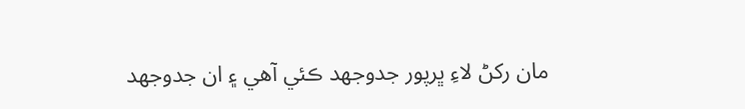مان رکڻ لاءِ ڀرپور جدوجهد ڪئي آھي ۽ ان جدوجهد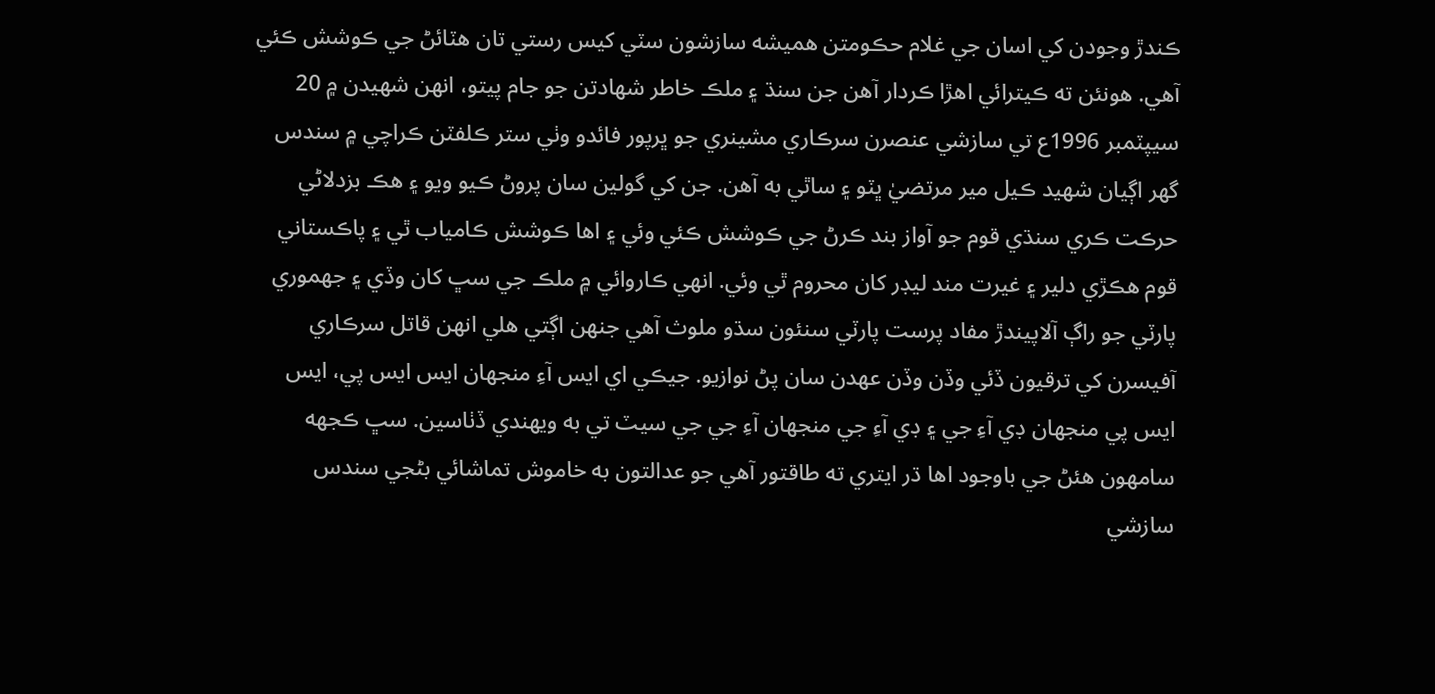ڪندڙ وجودن کي اسان جي غلام حڪومتن ھميشه سازشون سٽي کيس رستي تان ھٽائڻ جي ڪوشش ڪئي آھي. ھونئن ته ڪيترائي اھڙا ڪردار آھن جن سنڌ ۽ ملڪ خاطر شھادتن جو جام پيتو، انهن شھيدن ۾ 20 سيپٽمبر 1996ع تي سازشي عنصرن سرڪاري مشينري جو ڀرپور فائدو وٺي ستر ڪلفٽن ڪراچي ۾ سندس گھر اڳيان شهيد ڪيل مير مرتضيٰ ڀٽو ۽ ساٿي به آهن. جن کي گولين سان پروڻ ڪيو ويو ۽ ھڪ بزدلاڻي حرڪت ڪري سنڌي قوم جو آواز بند ڪرڻ جي ڪوشش ڪئي وئي ۽ اھا ڪوشش ڪامياب ٿي ۽ پاڪستاني قوم ھڪڙي دلير ۽ غيرت مند ليڊر کان محروم ٿي وئي. انھي ڪاروائي ۾ ملڪ جي سڀ کان وڏي ۽ جھموري پارٽي جو راڳ آلاپيندڙ مفاد پرست پارٽي سنئون سڌو ملوث آھي جنھن اڳتي ھلي انھن قاتل سرڪاري آفيسرن کي ترقيون ڏئي وڏن وڏن عھدن سان پڻ نوازيو. جيڪي اي ايس آءِ منجھان ايس ايس پي، ايس ايس پي منجھان ڊي آءِ جي ۽ ڊي آءِ جي منجھان آءِ جي جي سيٽ تي به ويھندي ڏٺاسين. سڀ ڪجهه سامھون ھئڻ جي باوجود اھا ڌر ايتري ته طاقتور آھي جو عدالتون به خاموش تماشائي بڻجي سندس سازشي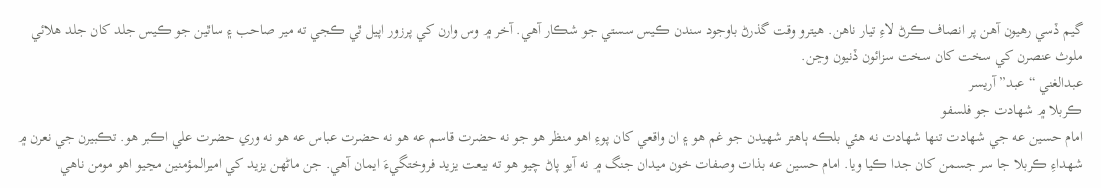گيم ڏسي رھيون آھن پر انصاف ڪرڻ لاءِ تيار ناھن. ھيترو وقت گذرڻ باوجود سندن ڪيس سستي جو شڪار آھي. آخر ۾ وس وارن کي پرزور اپيل ٿي ڪجي ته مير صاحب ۽ ساٿين جو ڪيس جلد کان جلد ھلائي ملوث عنصرن کي سخت کان سخت سزائون ڏنيون وڃن.
عبدالغني “عبد” آريسر
ڪربلا ۾ شهادت جو فلسفو
امام حسين عه جي شهادت تنها شهادت نه هئي بلڪه ٻاهتر شهيدن جو غم هو ۽ ان واقعي کان پوءِ اهو منظر هو جو نه حضرت قاسم عه هو نه حضرت عباس عه هو نه وري حضرت علي اڪبر هو. تڪبيرن جي نعرن ۾ شهداءِ ڪربلا جا سر جسمن کان جدا ڪيا ويا. امام حسين عه بذات وصفات خون ميدان جنگ ۾ نه آيو پاڻ چيو هو ته بيعت يزيد فروختگيءَ ايمان آهي. جن ماڻهن يزيد کي اميرالمؤمنين مڃيو اهو مومن ناهي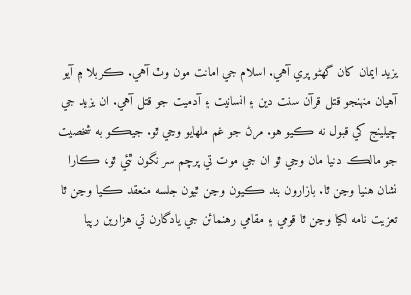يزيد ايمان کان گهڻو پري آهي. اسلام جي امانت مون وٽ آهي. ڪربلا ۾ آيو آهيان منهنجو قتل قرآن سنت دين ۽ انسانيت ۽ آدميت جو قتل آهي. ان يزيد جي چيلينج کي قبول نه ڪيو هو. مرڻ جو غم ملهايو وڃي ٿو. جيڪو به شخصيت جو مالڪ دنيا مان وڃي ٿو ان جي موت تي پرچم سر نگون ٿئي ٿو، ڪارا نشان هنيا وڃن ٿا. بازارون بند ڪيون وڃن ٿيون جلسه منعقد ڪيا وڃن ٿا تعزيت نامه لکيا وڃن ٿا قومي ۽ مقامي رهنمائن جي يادگارن تي هزارين رپيا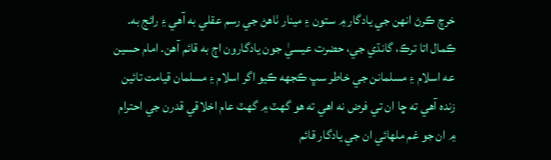خرچ ڪرڻ انهن جي يادگار ۾ ستون ۽ مينار ٺاهڻ جي رسم عقلي به آهي ۽ رائج به. ڪمال اتا ترڪ، گانڌي جي، حضرت عيسيٰ جون يادگارون اڄ به قائم آهن. امام حسين عه اسلام ۽ مسلمانن جي خاطر سڀ ڪجهه ڪيو اگر اسلام ۽ مسلمان قيامت تائين زنده آهي ته ڇا ان تي فرض نه اهي ته هو گهٽ ۾ گهٽ عام اخلاقي قدرن جي احترام ۾ ان جو غم ملهائي ان جي يادگار قائم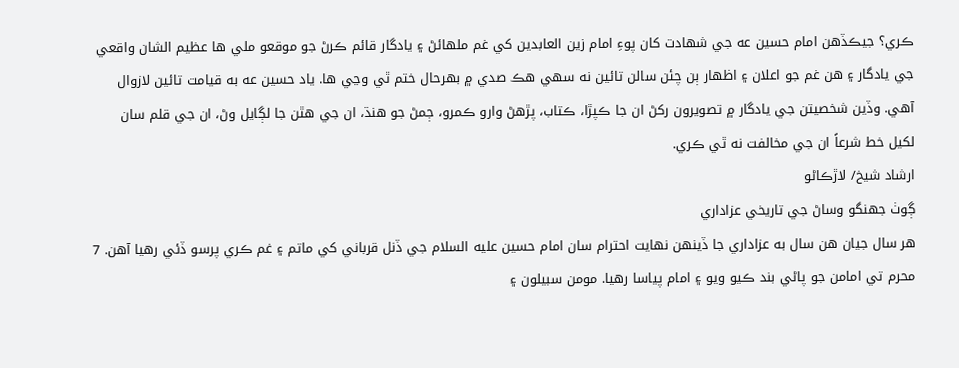ڪري؟ جيڪڏهن امام حسين عه جي شهادت کان پوءِ امام زين العابدين کي غم ملهائڻ ۽ يادگار قائم ڪرڻ جو موقعو ملي ها عظيم الشان واقعي جي يادگار ۽ هن غم جو اعلان ۽ اظهار ٻن چئن سالن تائين نه سهي هڪ صدي ۾ بهرحال ختم ٿي وڃي ها. ياد حسين عه به قيامت تائين لازوال آهي. وڏين شخصيتن جي يادگار ۾ تصويرون رکڻ ان جا ڪپڙا، ڪتاب، پڙهڻ وارو ڪمرو، ڄمڻ جو هنڌ، ان جي هٿن جا لڳايل وڻ، ان جي قلم سان لکيل خط شرعاً ان جي مخالفت نه ٿي ڪري.
ارشاد شيخ/ لاڙڪاڻو
ڳوٺ جھنگو وساڻ جي تاريخي عزاداري
ھر سال جيان ھن سال به عزاداري جا ڏينھن نھايت احترام سان امام حسين عليه السلام جي ڏنل قرباني کي ماتم ۽ غم ڪري پرسو ڏئي رهيا آھن. 7 محرم تي امامن جو پاڻي بند ڪيو ويو ۽ امام پياسا رھيا. مومن سبيلون ۽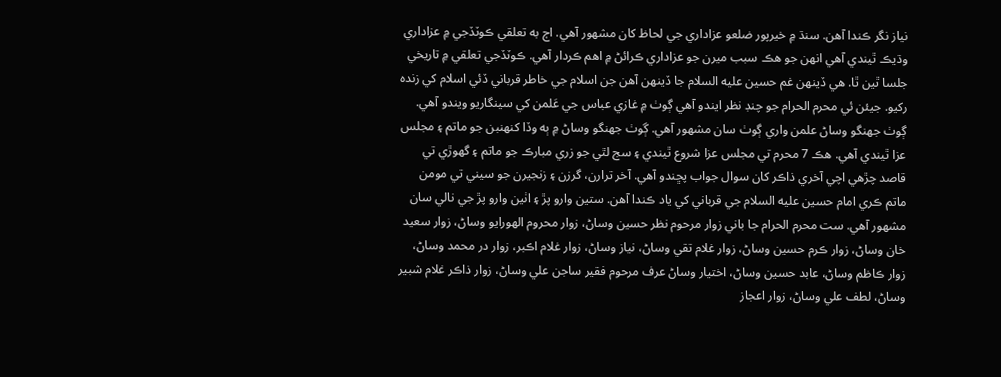نياز نگر ڪندا آھن. سنڌ ۾ خيرپور ضلعو عزاداري جي لحاظ کان مشھور آھي. اڄ به تعلقي ڪوٽڏجي ۾ عزاداري وڌيڪ ٿيندي آھي انھن جو ھڪ سبب ميرن جو عزاداري ڪرائڻ ۾ اھم ڪردار آھي. ڪوٽڏجي تعلقي ۾ تاريخي جلسا ٿين ٿا. ھي ڏينھن غم حسين عليه السلام جا ڏينھن آھن جن اسلام جي خاطر قرباني ڏئي اسلام کي زنده رکيو. جيئن ئي محرم الحرام جو چنڊ نظر ايندو آهي ڳوٺ ۾ غازي عباس جي عَلمن کي سينگاريو ويندو آھي. ڳوٺ جھنگو وساڻ علمن واري ڳوٺ سان مشھور آھي. ڳوٺ جھنگو وساڻ ۾ ٻه وڏا کنھنبن جو ماتم ۽ مجلس عزا ٿيندي آھي. ھڪ 7 محرم تي مجلس عزا شروع ٿيندي ۽ سج لٿي جو زري مبارڪ جو ماتم ۽ گھوڙي تي قاصد چڙھي اچي آخري ذاڪر کان سوال جواب پڇندو آھي. آخر ترارن، گرزن ۽ زنجيرن جو سيني تي مومن ماتم ڪري امام حسين عليه السلام جي قرباني کي ياد ڪندا آھن. ستين وارو پڙ ۽ اٺين وارو پڙ جي نالي سان مشھور آھي. ست محرم الحرام جا باني زوار مرحوم نظر حسين وساڻ، زوار محروم الھورايو وساڻ، زوار سعيد خان وساڻ، زوار ڪرم حسين وساڻ، زوار غلام تقي وساڻ، نياز وساڻ، زوار غلام اڪبر، زوار در محمد وساڻ، زوار ڪاظم وساڻ، عابد حسين وساڻ، اختيار وساڻ عرف مرحوم فقير ساجن علي وساڻ، زوار ذاڪر غلام شبير وساڻ، لطف علي وساڻ، زوار اعجاز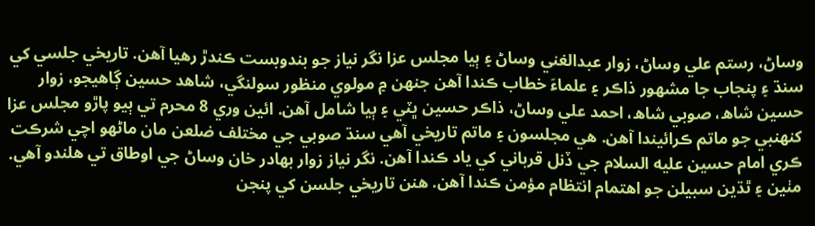وساڻ، رستم علي وساڻ، زوار عبدالغني وساڻ ۽ ٻيا مجلس عزا نگر نياز جو بندوبست ڪندڙ رهيا آهن. تاريخي جلسي کي سنڌ ۽ پنجاب جا مشھور ذاڪر ۽ علماءَ خطاب ڪندا آهن جنھن ۾ مولوي منظور سولنگي، شاھد حسين ڳاھيجو، زوار حسين شاھ، صوبي شاھ، احمد علي وساڻ، ذاڪر حسين ڀٽي ۽ ٻيا شامل آهن. ائين وري 8 محرم تي ٻيو پاڙو مجلس عزا کنهنبي جو ماتم ڪرائيندا آھن. هي مجلسون ۽ ماتم تاريخي آھي سنڌ صوبي جي مختلف ضلعن مان ماڻھو اچي شرڪت ڪري امام حسين عليه السلام جي ڏنل قرباني کي ياد ڪندا آھن. نگر نياز زوار بھادر خان وساڻ جي اوطاق تي ھلندو آھي. مٺين ۽ ٿڌين سبيلن جو اھتمام انتظام مؤمن ڪندا آھن. ھنن تاريخي جلسن کي پنجن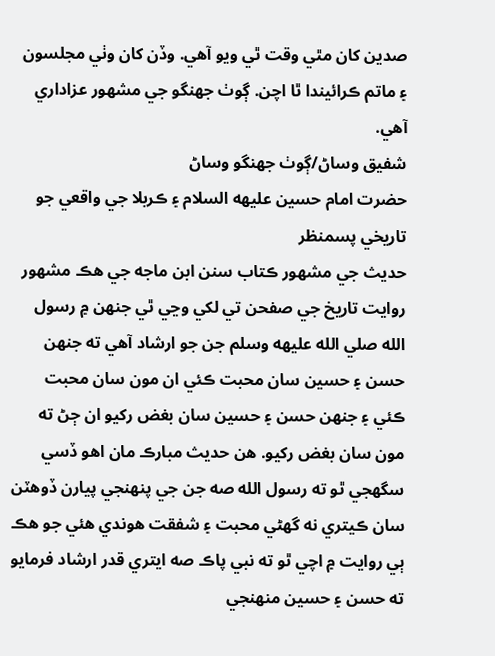صدين کان مٿي وقت ٿي ويو آھي. وڏن کان وٺي مجلسون ۽ ماتم ڪرائيندا ٿا اچن. ڳوٺ جھنگو جي مشھور عزاداري آھي.
شفيق وساڻ/ڳوٺ جھنگو وساڻ
حضرت امام حسين عليهه السلام ۽ ڪربلا جي واقعي جو تاريخي پسمنظر
حديث جي مشھور ڪتاب سنن ابن ماجه جي ھڪ مشھور روايت تاريخ جي صفحن تي لکي وڃي ٿي جنھن ۾ رسول الله صلي الله عليهه وسلم جن جو ارشاد آھي ته جنھن حسن ۽ حسين سان محبت ڪئي ان مون سان محبت ڪئي ۽ جنھن حسن ۽ حسين سان بغض رکيو ان ڄڻ ته مون سان بغض رکيو. ھن حديث مبارڪ مان اھو ڏسي سگھجي ٿو ته رسول الله صه جن جي پنھنجي پيارن ڏوھٽن سان ڪيتري نه گھڻي محبت ۽ شفقت ھوندي ھئي جو ھڪ ٻي روايت ۾ اچي ٿو ته نبي پاڪ صه ايتري قدر ارشاد فرمايو ته حسن ۽ حسين منھنجي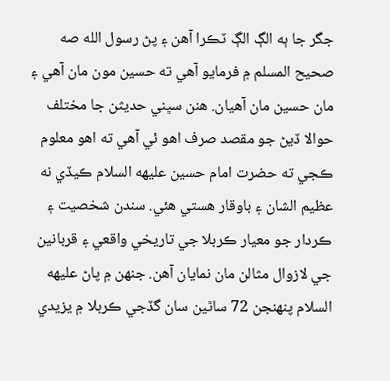جگر جا ٻه الڳ الڳ ٽڪرا آھن ۽ پڻ رسول الله صه صحيح المسلم ۾ فرمايو آھي ته حسين مون مان آھي ۽ مان حسين مان آھيان. ھنن سڀني حديثن جا مختلف حوالا ڏيڻ جو مقصد صرف اھو ئي آھي ته اھو معلوم ڪجي ته حضرت امام حسين عليهه السلام ڪيڏي نه عظيم الشان ۽ باوقار ھستي ھئي. سندن شخصيت ۽ ڪردار جو معيار ڪربلا جي تاريخي واقعي ۽ قربانين جي لازوال مثالن مان نمايان آهن. جنھن ۾ پاڻ عليهه السلام پنھنجن 72 ساٿين سان گڏجي ڪربلا ۾ يزيدي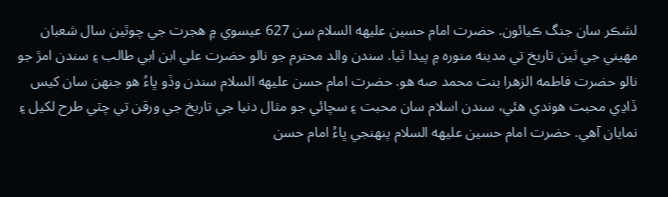لشڪر سان جنگ ڪيائون. حضرت امام حسين عليهه السلام سن 627 عيسوي ۾ ھجرت جي چوٿين سال شعبان مھيني جي ٽين تاريخ تي مدينه منورہ ۾ پيدا ٿيا. سندن والد محترم جو نالو حضرت علي ابن ابي طالب ۽ سندن امڙ جو نالو حضرت فاطمه الزھرا بنت محمد صه ھو. حضرت امام حسن عليهه السلام سندن وڏو ڀاءُ ھو جنھن سان کيس ڏاڍي محبت ھوندي ھئي، سندن اسلام سان محبت ۽ سچائي جو مثال دنيا جي تاريخ جي ورقن تي چٽي طرح لکيل ۽ نمايان آھي. حضرت امام حسين عليهه السلام پنھنجي ڀاءُ امام حسن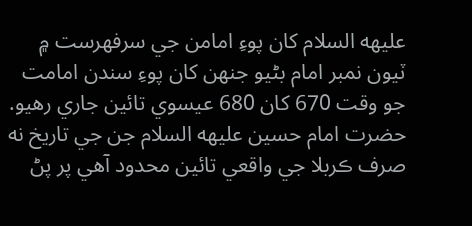عليهه السلام کان پوءِ امامن جي سرفھرست ۾ ٽيون نمبر امام بڻيو جنھن کان پوءِ سندن امامت جو وقت 670 کان 680 عيسوي تائين جاري رھيو. حضرت امام حسين عليهه السلام جن جي تاريخ نه صرف ڪربلا جي واقعي تائين محدود آھي پر پڻ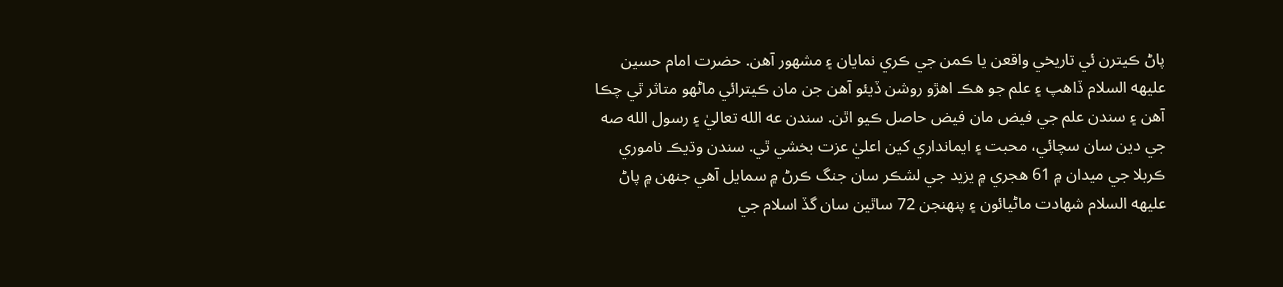پاڻ ڪيترن ئي تاريخي واقعن يا ڪمن جي ڪري نمايان ۽ مشھور آھن. حضرت امام حسين عليهه السلام ڏاھپ ۽ علم جو ھڪ اھڙو روشن ڏيئو آھن جن مان ڪيترائي ماڻهو متاثر ٿي چڪا آهن ۽ سندن علم جي فيض مان فيض حاصل ڪيو اٿن. سندن عه الله تعاليٰ ۽ رسول الله صه جي دين سان سچائي، محبت ۽ ايمانداري کين اعليٰ عزت بخشي ٿي. سندن وڌيڪ ناموري ڪربلا جي ميدان ۾ 61 ھجري ۾ يزيد جي لشڪر سان جنگ ڪرڻ ۾ سمايل آھي جنھن ۾ پاڻ عليهه السلام شھادت ماڻيائون ۽ پنھنجن 72 ساٿين سان گڏ اسلام جي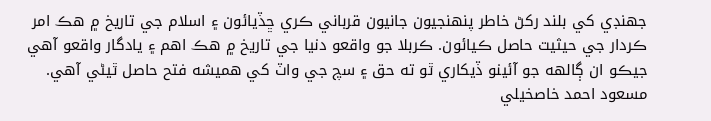جھنڊي کي بلند رکڻ خاطر پنھنجيون جانيون قرباني ڪري ڇڏيائون ۽ اسلام جي تاريخ ۾ ھڪ امر ڪردار جي حيثيت حاصل ڪيائون. ڪربلا جو واقعو دنيا جي تاريخ ۾ ھڪ اھم ۽ يادگار واقعو آھي جيڪو ان ڳالھه جو آئينو ڏيکاري ٿو ته حق ۽ سچ جي واٽ کي ھميشه فتح حاصل ٿيڻي آھي.
مسعود احمد خاصخيلي